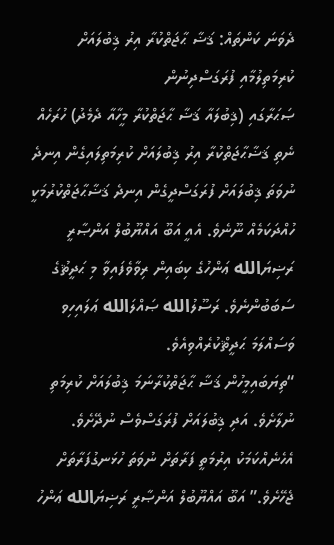ދެވަނަ ކަންތައް: ޤަޟާ ޙާޖަތްކުރާ އިރު ޤިބުލައަށް ކުރިމަތިލުމާއި ފުރަގަސްދިނުން
ޞަޙަރާގައި (ޤިބުލައާ ޤަޟާ ޙާޖަތްކުރާ މީހާއާ ދެމެދު) ހުރަހެއް ނެތި ޤަޟާޙާޖަތްކުރާ އިރު ޤިބުލައަށް ކުރިމަތިލައިގެން އިނދެ ނުވަތަ ޤިބުލައަށް ފުރަގަސްދީގެން އިނދެ ޤަޟާޙާޖަތްކުރުމަކީ ހުއްދަކަމެއް ނޫނެވެ. އެއީ އަބޫ އައްޔޫބުލް އަންޞާރީ ރަޟިޔަالله ޢަންހުގެ ކިބައިން ރިވާވެފައިވާ މި ޙަދީޘުގެ ސަބަބުންނެވެ. ރަސޫލުالله ޞައްލަالله ޢަލައިހިވ ވަސައްލަމަ ޙަދީޘްކުރެއްވިއެވެ.
“ތިޔަބައިމީހުން ޤަޟާ ޙާޖަތްކުރާނަމަ ޤިބުލައަށް ކުރިމަތި ނުލާށެވެ. އަދި ޤިބުލައަށް ފުރަގަސްވެސް ނުދޭށެވެ. އެހެނެއްކަމަކު އިރުމަތީ ފަރާތަށް ނުވަތަ ހުޅަނގުފަރާތަށް ޖެހޭށެވެ.” އަބޫ އައްޔޫބުލް އަންޞާރީ ރަޟިޔަالله ޢަންހު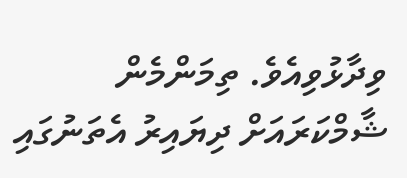ވިދާޅުވިއެވެ. ތިމަންމެން ޝާމްކަރައަށް ދިޔައިރު އެތަނުގައި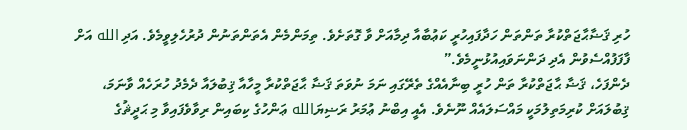ހުރި ޤަޟާޙާޖަތްކުރާ ތަންތަން ހަދާފައިހުރީ ކަޢުބާއާ ދިމާއަށް ވާ ގޮތަށެވެ. ތިމަންމެން އެތަންތަނުން ދުރުހެލިވީމެވެ. އަދި الله އަށް ފާފަފުއްސެވުން އެދި ދަންނަވައިއުޅުނީމެވެ.”
ދެންފަހެ، ޤަޟާ ޙާޖަތްކުރާ ތަން ހުރީ ބިނާއެއްގެ ތެރޭގައި ނަމަ ނުވަތަ ޤަޟާ ޙާޖަތްކުރާ މީހާއާ ޤިބުލައާ ދެމެދު ހުރަހެއް ވާނަމަ، ޤިބުލައަށް ކުރިމަތިލުމަކީ މައްސަލައެއް ނޫނެވެ. އެއީ އިބްނު ޢުމަރު ރަޟިޔަالله ޢަންހުގެ ކިބައިން ރިވާވެފައިވާ މި ޙަދީޘުގެ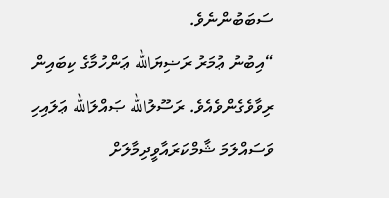ސަބަބުންނެވެ.
“އިބުނު ޢުމަރު ރަޟިޔަالله ޢަންހުމާގެ ކިބައިން ރިވާވެގެންވެއެވެ. ރަސޫލުالله ޞައްލަالله ޢަލައިހި ވަސައްލަމަ ޝާމްކަރައާވީދިމާލަށް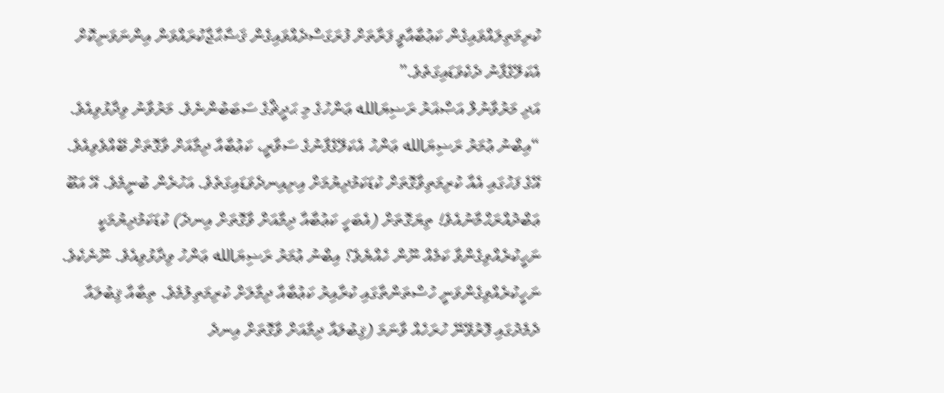ކުރިމަތިލައްވައިގެން ކަޢުބާއާވީ ފަރާތަށް ފުރަގަސްދެއްވައިގެން ޤަޟާޙާޖާކުރައްވަން އިންނަވަނިކޮށް އެކަލޭގެފާނު ދެކެވަޑައިގަތެވެ.”
އަދި މަރުވާނުލް އަޞްޣަރު ރަޟިޔަالله ޢަންހުގެ މި ޙަދީޘްގެ ސަބަބުންނެވެ. މަރުވާނު ވިދާޅުވިއެވެ.
“އިބްނު ޢުމަރު ރަޟިޔަالله ޢަންހު އެކަލޭގެފާނުގެ ސަވާރީ، ކަޢުބާއާ ދިމާއަށް ވާގޮތަށް ބޭއްވެވިއެވެ. އޭގެ ފަހުގައި އެއާ ކުރިމަތިވާގޮތަށް ކުޑަކަމުދިޔުމަށް އިށިއިނދެވަޑައިގަތެވެ. އަހުރެން ބުނީމެވެ. އޭ އަބޫ ޢަބްދުއްރަޙްމާނުއެވެ! ތިޔަގޮތަށް (އެބަހީ ކަޢުބާއާ ދިމާއަށް ވާގޮތަށް އިނދެ) ކުޑަކަމުދިޔުމަކީ ނަހީކުރެއްވިގެންވާ ކަމެއް ނޫން ހެއްޔެވެ؟ އިބްނު ޢުމަރު ރަޟިޔަالله ޢަންހު ވިދާޅުވިއެވެ. ނޫނެކެވެ. ނަހީކުރެއްވިގެންވަނީ ހުސްތަންތާގައި ކުރާއިރު ކަޢުބާއާ ދިމާލަށް ކުރިމަތިލުމެވެ. ތިބާއާ ޤިބުލައާ ދެމެދުގައި ފޮރުވޭނޭ ހުރަހެއް ވާނަމަ (ޤިބުލައާ ދިމާއަށް ވާގޮތަށް އިނދެ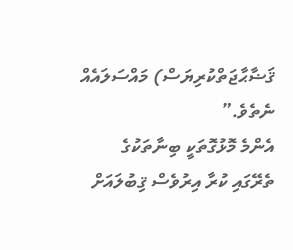ޤަޟާޙާޖަތްކުރިޔަސް) މައްސަލައެއް ނެތެވެ.”
އެންމެ މޮޅުގޮތަކީ ބިނާތަކުގެ ތެރޭގައި ކުރާ އިރުވެސް ޤިބުލައަށް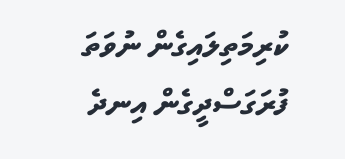ކުރިމަތިލައިގެން ނުވަތަ ފުރަގަސްދީގެން އިނދެ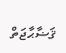ޤަޟާޙާޖަތް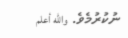ނުކުރުމެވެ. والله أعلم